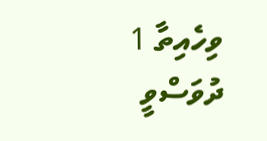ވިހެއިތާ 1 ދުވަސްވީ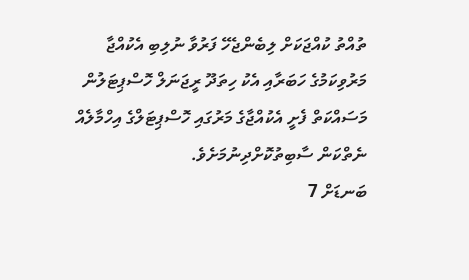ތުއްތު ކުއްޖަކަށް ލިބެންޖެހޭ ފަރުވާ ނުލިބި އެކުއްޖާ މަރުވިކަމުގެ ހަބަރާއި އެކު ހިތަދޫ ރީޖަނަލް ހޮސްޕިޓަލުން މަސައްކަތް ފެށީ އެކުއްޖާގެ މަރުގައި ހޮސްޕިޓަލްގެ އިހްމާލެއް ނެތްކަން ސާބިތުކޮށްދިނުމަށެވެ.
ބަނޑަށް 7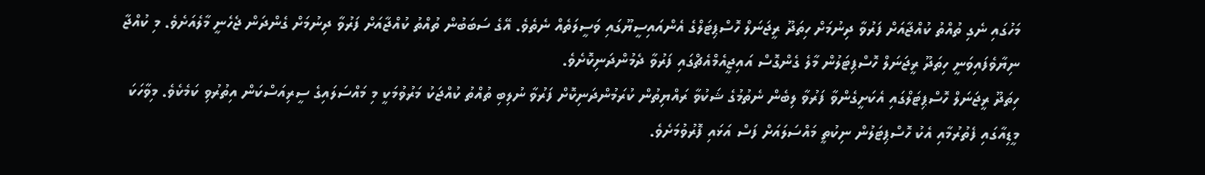މަހުގައި ނެގި ތުއްތު ކުއްޖާއަށް ފަރުވާ ދިނުމަށް ހިތަދޫ ރީޖަނަލް ހޮސްޕިޓަލްގެ އެންއައިސީޔޫގައި ވަސީލަތެއް ނެތެވެ. އޭގެ ސަބަބުން ތުއްތު ކުއްޖާއަށް ފަރުވާ ދިނުމަށް ގެންދަން ޖެހެނީ މާލެއަށެވެ. މި ކުއްޖާ ނިޔާވެފައިވަނީ ހިތަދޫ ރީޖަނަލް ހޮސްޕިޓަލުން މާލެ ގެންގޮސް އައިޖީއެމްއެޗްގައި ފަރުވާ ދެމުންދަނިކޮށެވެ.
ހިތަދޫ ރީޖަނަލް ހޮސްޕިޓަލްގައި އެކަށީގެންވާ ފަރުވާ ލިބެން ނެތުމުގެ ޝަކުވާ ރައްޔިތުން ކުރަމުންދަނިކޮށް ފަރުވާ ނުލިބި ތުއްތު ކުއްޖަކު މަރުވުމަކީ މި މައްސަލައިގެ ސީރިއަސްކަން އިތުރުވި ކަމެކެވެ. މިވާހަކަ މީޑިއާގައި ފެތުރުމާއި އެކު ހޮސްޕިޓަލުން ނިކުތީ މައްސަލައަށް ފަސް އަޅައި ފޮރުވުމަށެވެ.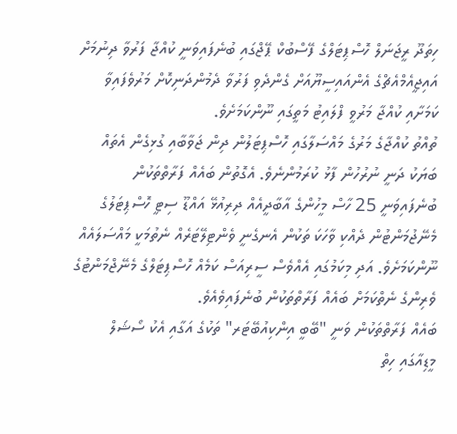ހިތަދޫ ރީޖަނަލް ހޮސްޕިޓަލްގެ ފޭސްބުކް ޕޭޖްގައި ބުނެފައިވަނީ ކުއްޖާ ފަރުވާ ދިނުމަށް އައިޖީއެމްއެޗްގެ އެންއައިސީޔޫއަށް ގެންދެވި ފަރުވާ ދެމުންދަނިކޮށް މަރުވެފައިވާ ކަމަށާއި ކުއްޖާ މަރުވީ ފްލައިޓު މަތީގައި ނޫންކަމަށެވެ.
ތުއްތު ކުއްޖާގެ މަރުގެ މައްސަލާގައި ހޮސްޕިޓަލުން ދިން ޖަވާބާއި ގުޅިގެން އެތައް ބަޔަކު ދަނީ ނުރުހުން ފާޅު ކުރަމުންނެވެ. އެގޮތުން ބައެއް ފަރާތްތަކުން ބުނެފައިވަނީ 25 ހާސް މީހުންގެ އާބާދީއެއް ދިރިއުޅޭ އައްޑޫ ސިޓީ ހޮސްޕިޓަލުގެ މެނޭޖުމަންޓުން ދެއްކި ވާހަކަ ތަކުން އެނގެނީ ވެންޓިލޭޓަރެއް ނެތުމަކީ މައްސަލައެއް ނޫންކަމަށެވެ. އަދި މިކަމުގައި އެއްވެސް ސީރިއަސް ކަމެއް ހޮސްޕިޓަލްގެ މެނޭޖްމަންޓުގެ ވެރިންގެ ނެތްކަމަށް ބައެއް ފަރާތްތަކުން ބުނެފައިވެއެވެ.
ބައެއް ފަރާތްތަކުން ވަނީ "ބޭބީ އިންކިއުބޭޓަރ" ތަކުގެ އަގާއި އެކު ސޯޝަލް މީޑިއާގައި ހިތް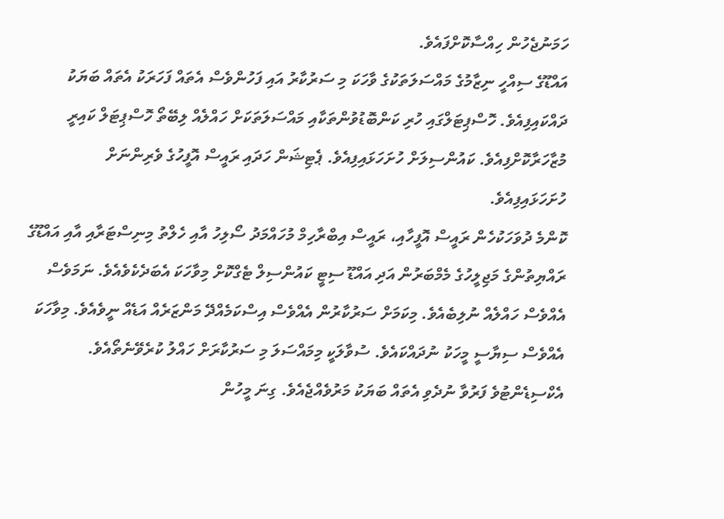ހަމަނުޖެހުން ހިއްސާކޮށްފައެވެ.
އައްޑޫގެ ސިއްހީ ނިޒާމުގެ މައްސަލަތަކުގެ ވާހަކަ މި ސަރުކާރު އައި ފަހުންވެސް އެތައް ފަހަރަކު އެތައް ބަޔަކު ދައްކައިފިއެވެ. ހޮސްޕިޓަލްގައި ހުރި ކަންބޮޑުވުންތަކާއި މައްސަލަތަކަށް ހައްލެއް ލިބޭތޯ ހޮސްޕިޓަލް ކައިރީ މުޒާހަރާކޮށްފިއެވެ. ކައުންސިލަށް ހުށަހަޅައިފިއެވެ. ޕެޓިޝަން ހަދައި ރައީސް އޮފީހުގެ ވެރިންނަށް ހުށަހަޅައިފިއެވެ.
ކޮންމެ ދުވަހަކުހެން ރައީސް އޮފީހާއި، ރައީސް އިބްރާހިމް މުހައްމަދު ސޯލިހު އާއި ހެލްތު މިނިސްޓަރާއި އާއި އައްޑޫގެ ރައްޔިތުންގެ މަޖިލީހުގެ މެމްބަރުން އަދި އައްޑޫ ސިޓީ ކައުންސިލް ޓެގްކޮށް މިވާހަކަ އެބަދެކެވެއެވެ. ނަމަވެސް އެއްވެސް ހައްލެއް ނުލިބެއެވެ. މިކަމަށް ސަރުކާރުން އެއްވެސް އިސްކަމެއްދޭ މަންޒަރެއް އަޑެއް ނީވެއެވެ. މިވާހަކަ އެއްވެސް ސިޔާސީ މީހަކު ނުދައްކައެވެ. ސުވާލަކީ މިމައްސަލަ މި ސަރުކާރަށް ހައްލު ކުރެވޭނެތޯއެވެ.
އެކްސިޑެންޓުވެ ފަރުވާ ނުދެވި އެތައް ބަޔަކު މަރުވެއްޖެއެވެ. ގިނަ މީހުން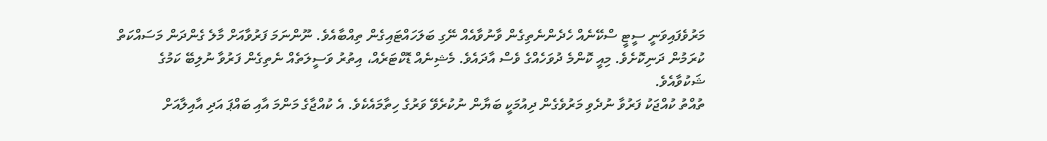މަރުވެފައިވަނީ ސީޓީ ސްކޭނެއް ހެދެންނެތިގެން ވާނުވާއެއް ނޭގި ބަލަހައްޓައިގެން ތިއްބާއެވެ. ނޫންނަމަ ފަރުވާއަށް މާލެ ގެންދަން މަސައްކަތް ކުރަމުން ދަނިކޮށެވެ. މިއީ ކޮންމެ ދުވަހެއްގެ ވެސް އާދައެވެ. މެޝިނެއް ޑޮކްޓަރެއް، އިތުރު ވަސީލަތެއް ނެތިގެން ފަރުވާ ނުލިބޭ ކަމުގެ ޝަކުވާއެވެ.
ތުއްތު ކުއްޖަކު ފަރުވާ ނުދެވި މަރުވެގެން ދިއުމަކީ ބަޔާން ނުކުރެވޭ ވަރުގެ ހިތާމައެކެވެ. އެ ކުއްޖާގެ މަންމަ އާއި ބައްޕަ އަދި އާއިލާއަށް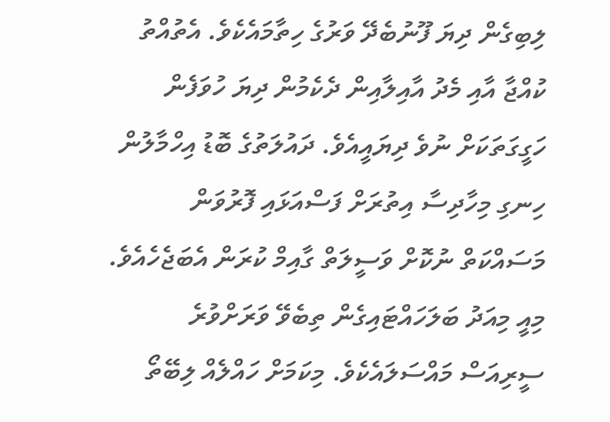ލިބިގެން ދިޔަ ފޫނުބެދޭ ވަރުގެ ހިތާމައެކެވެ. އެތުއްތު ކުއްޖާ އާއި މެދު އާއިލާއިން ދެކެމުން ދިޔަ ހުވަފެން ހަގީގަތަކަށް ނުވެ ދިޔައީއެވެ. ދައުލަތުގެ ބޮޑު އިހްމާލުން ހިނގި މިހާދިސާ އިތުރަށް ފަސްއަޅައި ފޮރުވަން މަސައްކަތް ނުކޮށް ވަސީލަތް ގާއިމް ކުރަން އެބަޖެހެއެވެ. މިއީ މިއަދު ބަލަހައްޓައިގެން ތިބެވޭ ވަރަށްވުރެ ސީރިއަސް މައްސަލައެކެވެ. މިކަމަށް ހައްލެއް ލިބޭތޯ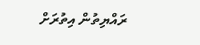ރައްޔިތުން އިތުރަށް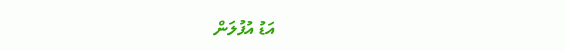އަޑު އުފުލަން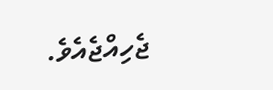ޖެހިއްޖެއެވެ.